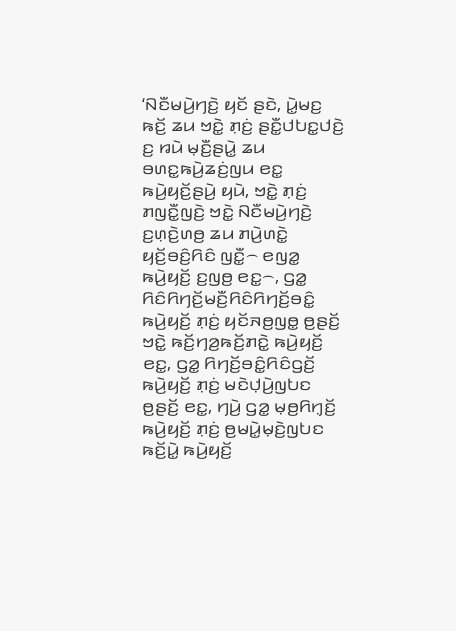‘ꤡꤢꤪꤗꤣꤧ꤬ꤚꤢꤧ꤬ ꤟꤢꤩ ꤔꤢꤧ, ꤣꤧ꤭ꤗꤢ꤬ ꤒꤢꤩ꤬ ꤘꤣ ꤠꤢꤧ꤭ ꤊ꤫ꤢꤦ꤬ ꤔꤢꤪ꤭ꤓꤝꤢ꤭ꤓꤢꤧ꤬ ꤢ꤬ ꤙꤣꤧ ꤗ꤫ꤢꤪ꤬ꤔꤣꤧ꤭ ꤘꤣ ꤋꤛꤢ꤭ꤒꤣꤧ꤬ꤘꤢꤦ꤬ꤜꤣ ꤕꤢ꤭ ꤒꤣꤧ꤬ꤟꤢꤩ꤬ꤔꤣꤧ꤬ ꤟꤣꤧ, ꤠꤢꤧ꤭ ꤊ꤫ꤢꤦ꤬ ꤊꤜꤢꤪ꤭ꤜꤢꤧ꤬ ꤠꤢꤧ꤭ ꤡꤢꤪꤗꤣꤧ꤬ꤚꤢꤧ꤬ ꤢ꤬ꤛ꤫ꤢꤧ꤬ꤛꤥ꤬ ꤘꤣ ꤊꤣꤧ꤬ꤛꤢꤧ꤭ ꤟꤢꤩ꤬ꤋꤢꤨ꤬ꤖꤢꤨ ꤜꤢꤪ꤭꤮ ꤕꤜꤤ꤭ ꤒꤣꤧ꤬ꤟꤢꤩ꤬ ꤢ꤬ꤜꤥ꤬ ꤕꤢ꤭꤮, ꤞꤤ꤭ ꤖꤢꤨꤖꤚꤢꤩ꤬ꤗꤢꤪ꤬ꤖꤢꤨꤖꤚꤢꤩ꤬ꤋꤢꤨ꤭ ꤒꤣꤧ꤬ꤟꤢꤩ꤬ ꤊ꤫ꤢꤦ꤬ ꤟꤢꤩꤏꤥ꤬ꤜꤥ꤭ ꤥ꤬ꤔꤢꤩ꤬ ꤠꤢꤧ꤭ ꤒꤢꤩ꤬ꤚꤤ꤬ꤒꤢꤩ꤬ꤊꤢꤧ꤭ ꤒꤣꤧ꤬ꤟꤢꤩ꤬ ꤕꤢ꤭, ꤞꤤ꤭ ꤖꤚꤢꤩ꤬ꤋꤢꤨ꤭ꤖꤢꤨꤞꤢꤩ꤬ ꤒꤣꤧ꤬ꤟꤢꤩ꤬ ꤊ꤫ꤢꤦ꤬ ꤗꤢꤧꤓ꤫ꤣꤧ꤬ꤜꤝꤢ ꤥ꤬ꤔꤢꤩ꤬ ꤕꤢ꤭, ꤚꤣꤧ꤬ ꤞꤤ꤭ ꤗ꤫ꤥ꤬ꤖꤚ꤫ꤢꤩ꤬ ꤒꤣꤧ꤬ꤟꤢꤩ꤬ ꤊ꤫ꤢꤦ꤬ ꤥ꤬ꤗꤣꤧ꤭ꤗ꤫ꤢꤧ꤬ꤜꤝꤢ ꤒꤢꤩ꤬ꤣꤧ꤭ ꤒꤣꤧ꤬ꤟꤢꤩ꤬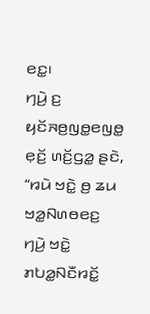ꤕꤢ꤭꤯
ꤚꤣꤧ꤬ ꤢ꤬ ꤟꤢꤩꤏꤥ꤬ꤜꤥ꤭ꤕꤜꤥ꤭ ꤕ꤫ꤢꤩ꤬ ꤛꤢꤩ꤬ꤞꤤ꤭ ꤔꤢꤧ, “ꤙꤣꤧ ꤠꤢꤧ꤭ ꤥ꤬ ꤘꤣ ꤠꤤ꤭ꤡꤛꤥꤕꤢ꤬ ꤚꤣꤧ꤬ ꤠꤢꤧ꤭ ꤊꤝꤤ꤭ꤡꤢꤪꤙꤢꤩ꤭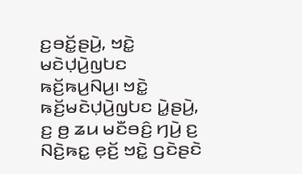ꤢ꤬ꤋꤢꤩ꤭ꤔꤣꤧ꤬, ꤠꤢꤧ꤭ ꤗꤢꤧꤓ꤫ꤣꤧ꤬ꤜꤝꤢ ꤒꤢꤩ꤬ꤒꤣ꤬ꤡꤣ꤬꤯ ꤠꤢꤧ꤭ ꤒꤢꤩ꤬ꤗꤢꤧꤓ꤫ꤣꤧ꤬ꤜꤝꤢ ꤣꤧ꤭ꤔꤣꤧ꤬, ꤢ꤬ ꤥ꤬ ꤘꤣ ꤗꤢꤪꤋꤢꤨ꤬ ꤚꤣꤧ꤬ ꤢ꤬ ꤡꤢꤧ꤬ꤒꤢ꤭ ꤕ꤫ꤢꤩ꤬ ꤠꤢꤧ꤭ ꤞꤢꤧꤔꤢꤧ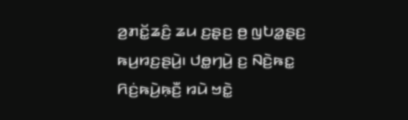ꤤ꤬ꤊꤢꤩ꤭ꤘꤢꤨ꤬ ꤘꤣ ꤢ꤬ꤔ꤫ꤢ꤬ ꤥ꤬ ꤜꤝꤤ꤭ꤔ꤫ꤢ꤬ ꤒꤣ꤬ꤙꤢ꤬ꤔꤣꤧ꤬꤯ ꤓꤥ꤭ꤚꤣꤧ꤬ ꤢ꤬ ꤡꤢꤧ꤬ꤒꤢ꤭ ꤖꤢꤦ꤬ꤒꤣꤧ꤬ꤒ꤫ꤢꤪ꤬ ꤙꤣꤧ ꤠꤢꤧ꤭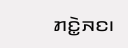ꤊꤢꤧ꤭ꤏꤢ꤯